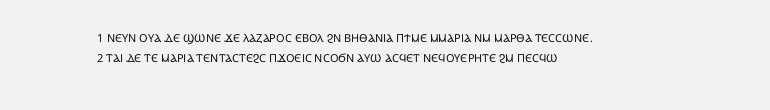1 ⲚⲈⲨⲚ ⲞⲨⲀ ⲆⲈ ϢⲰⲚⲈ ϪⲈ ⲖⲀⲌⲀⲢⲞⲤ ⲈⲂⲞⲖ ϨⲚ ⲂⲎⲐⲀⲚⲒⲀ ⲠϮⲘⲈ ⲘⲘⲀⲢⲒⲀ ⲚⲘ ⲘⲀⲢⲐⲀ ⲦⲈⲤⲤⲰⲚⲈ.
2 ⲦⲀⲒ ⲆⲈ ⲦⲈ ⲘⲀⲢⲒⲀ ⲦⲈⲚⲦⲀⲤⲦⲈϨⲤ ⲠϪⲞⲈⲒⲤ ⲚⲤⲞϬⲚ ⲀⲨⲰ ⲀⲤϤⲈⲦ ⲚⲈϤⲞⲨⲈⲢⲎⲦⲈ ϨⲘ ⲠⲈⲤϤⲰ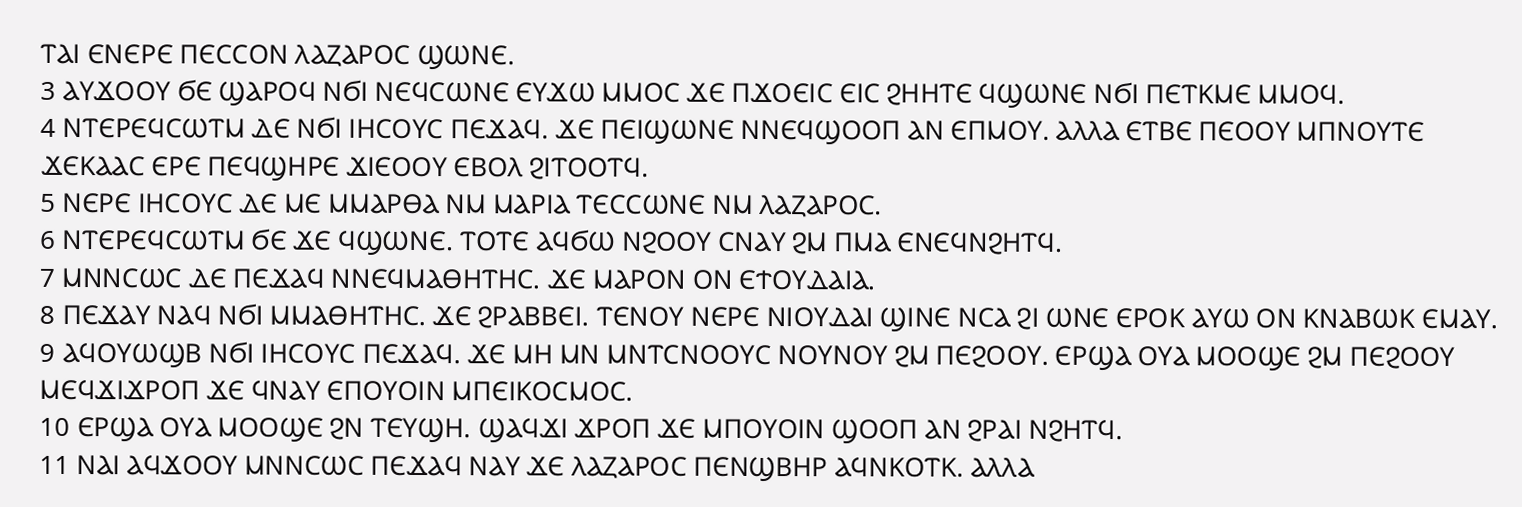ⲦⲀⲒ ⲈⲚⲈⲢⲈ ⲠⲈⲤⲤⲞⲚ ⲖⲀⲌⲀⲢⲞⲤ ϢⲰⲚⲈ.
3 ⲀⲨϪⲞⲞⲨ ϬⲈ ϢⲀⲢⲞϤ ⲚϬⲒ ⲚⲈϤⲤⲰⲚⲈ ⲈⲨϪⲰ ⲘⲘⲞⲤ ϪⲈ ⲠϪⲞⲈⲒⲤ ⲈⲒⲤ ϨⲎⲎⲦⲈ ϤϢⲰⲚⲈ ⲚϬⲒ ⲠⲈⲦⲔⲘⲈ ⲘⲘⲞϤ.
4 ⲚⲦⲈⲢⲈϤⲤⲰⲦⲘ ⲆⲈ ⲚϬⲒ ⲒⲎⲤⲞⲨⲤ ⲠⲈϪⲀϤ. ϪⲈ ⲠⲈⲒϢⲰⲚⲈ ⲚⲚⲈϤϢⲞⲞⲠ ⲀⲚ ⲈⲠⲘⲞⲨ. ⲀⲖⲖⲀ ⲈⲦⲂⲈ ⲠⲈⲞⲞⲨ ⲘⲠⲚⲞⲨⲦⲈ ϪⲈⲔⲀⲀⲤ ⲈⲢⲈ ⲠⲈϤϢⲎⲢⲈ ϪⲒⲈⲞⲞⲨ ⲈⲂⲞⲖ ϨⲒⲦⲞⲞⲦϤ.
5 ⲚⲈⲢⲈ ⲒⲎⲤⲞⲨⲤ ⲆⲈ ⲘⲈ ⲘⲘⲀⲢⲐⲀ ⲚⲘ ⲘⲀⲢⲒⲀ ⲦⲈⲤⲤⲰⲚⲈ ⲚⲘ ⲖⲀⲌⲀⲢⲞⲤ.
6 ⲚⲦⲈⲢⲈϤⲤⲰⲦⲘ ϬⲈ ϪⲈ ϤϢⲰⲚⲈ. ⲦⲞⲦⲈ ⲀϤϬⲰ ⲚϨⲞⲞⲨ ⲤⲚⲀⲨ ϨⲘ ⲠⲘⲀ ⲈⲚⲈϤⲚϨⲎⲦϤ.
7 ⲘⲚⲚⲤⲰⲤ ⲆⲈ ⲠⲈϪⲀϤ ⲚⲚⲈϤⲘⲀⲐⲎⲦⲎⲤ. ϪⲈ ⲘⲀⲢⲞⲚ ⲞⲚ ⲈϮⲞⲨⲆⲀⲒⲀ.
8 ⲠⲈϪⲀⲨ ⲚⲀϤ ⲚϬⲒ ⲘⲘⲀⲐⲎⲦⲎⲤ. ϪⲈ ϨⲢⲀⲂⲂⲈⲒ. ⲦⲈⲚⲞⲨ ⲚⲈⲢⲈ ⲚⲒⲞⲨⲆⲀⲒ ϢⲒⲚⲈ ⲚⲤⲀ ϨⲒ ⲰⲚⲈ ⲈⲢⲞⲔ ⲀⲨⲰ ⲞⲚ ⲔⲚⲀⲂⲰⲔ ⲈⲘⲀⲨ.
9 ⲀϤⲞⲨⲰϢⲂ ⲚϬⲒ ⲒⲎⲤⲞⲨⲤ ⲠⲈϪⲀϤ. ϪⲈ ⲘⲎ ⲘⲚ ⲘⲚⲦⲤⲚⲞⲞⲨⲤ ⲚⲞⲨⲚⲞⲨ ϨⲘ ⲠⲈϨⲞⲞⲨ. ⲈⲢϢⲀ ⲞⲨⲀ ⲘⲞⲞϢⲈ ϨⲘ ⲠⲈϨⲞⲞⲨ ⲘⲈϤϪⲒϪⲢⲞⲠ ϪⲈ ϤⲚⲀⲨ ⲈⲠⲞⲨⲞⲒⲚ ⲘⲠⲈⲒⲔⲞⲤⲘⲞⲤ.
10 ⲈⲢϢⲀ ⲞⲨⲀ ⲘⲞⲞϢⲈ ϨⲚ ⲦⲈⲨϢⲎ. ϢⲀϤϪⲒ ϪⲢⲞⲠ ϪⲈ ⲘⲠⲞⲨⲞⲒⲚ ϢⲞⲞⲠ ⲀⲚ ϨⲢⲀⲒ ⲚϨⲎⲦϤ.
11 ⲚⲀⲒ ⲀϤϪⲞⲞⲨ ⲘⲚⲚⲤⲰⲤ ⲠⲈϪⲀϤ ⲚⲀⲨ ϪⲈ ⲖⲀⲌⲀⲢⲞⲤ ⲠⲈⲚϢⲂⲎⲢ ⲀϤⲚⲔⲞⲦⲔ. ⲀⲖⲖⲀ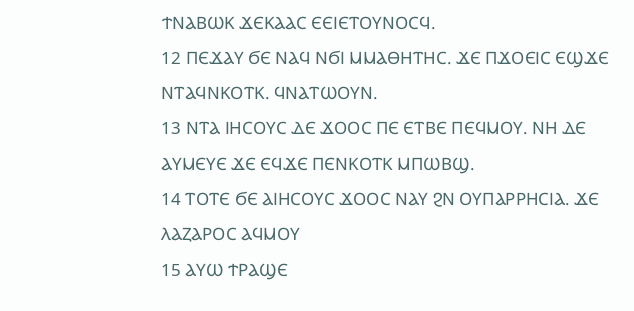ϮⲚⲀⲂⲰⲔ ϪⲈⲔⲀⲀⲤ ⲈⲈⲒⲈⲦⲞⲨⲚⲞⲤϤ.
12 ⲠⲈϪⲀⲨ ϬⲈ ⲚⲀϤ ⲚϬⲒ ⲘⲘⲀⲐⲎⲦⲎⲤ. ϪⲈ ⲠϪⲞⲈⲒⲤ ⲈϢϪⲈ ⲚⲦⲀϤⲚⲔⲞⲦⲔ. ϤⲚⲀⲦⲰⲞⲨⲚ.
13 ⲚⲦⲀ ⲒⲎⲤⲞⲨⲤ ⲆⲈ ϪⲞⲞⲤ ⲠⲈ ⲈⲦⲂⲈ ⲠⲈϤⲘⲞⲨ. ⲚⲎ ⲆⲈ ⲀⲨⲘⲈⲨⲈ ϪⲈ ⲈϤϪⲈ ⲠⲈⲚⲔⲞⲦⲔ ⲘⲠⲰⲂϢ.
14 ⲦⲞⲦⲈ ϬⲈ ⲀⲒⲎⲤⲞⲨⲤ ϪⲞⲞⲤ ⲚⲀⲨ ϨⲚ ⲞⲨⲠⲀⲢⲢⲎⲤⲒⲀ. ϪⲈ ⲖⲀⲌⲀⲢⲞⲤ ⲀϤⲘⲞⲨ
15 ⲀⲨⲰ ϮⲢⲀϢⲈ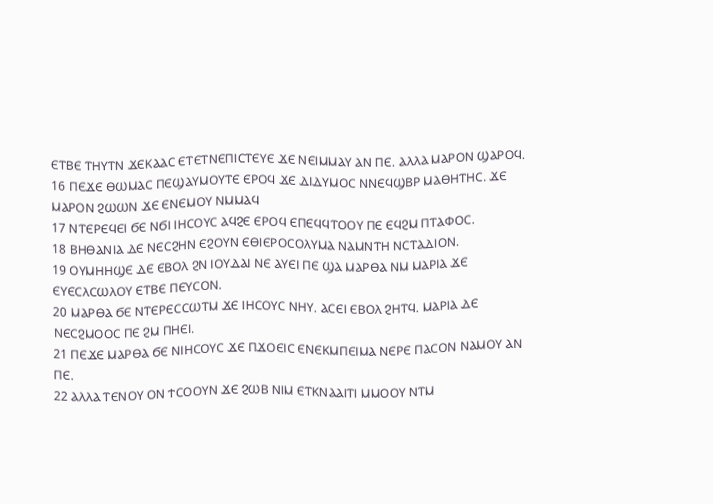ⲈⲦⲂⲈ ⲦⲎⲨⲦⲚ ϪⲈⲔⲀⲀⲤ ⲈⲦⲈⲦⲚⲈⲠⲒⲤⲦⲈⲨⲈ ϪⲈ ⲚⲈⲒⲘⲘⲀⲨ ⲀⲚ ⲠⲈ. ⲀⲖⲖⲀ ⲘⲀⲢⲞⲚ ϢⲀⲢⲞϤ.
16 ⲠⲈϪⲈ ⲐⲰⲘⲀⲤ ⲠⲈϢⲀⲨⲘⲞⲨⲦⲈ ⲈⲢⲞϤ ϪⲈ ⲆⲒⲆⲨⲘⲞⲤ ⲚⲚⲈϤϢⲂⲢ ⲘⲀⲐⲎⲦⲎⲤ. ϪⲈ ⲘⲀⲢⲞⲚ ϨⲰⲰⲚ ϪⲈ ⲈⲚⲈⲘⲞⲨ ⲚⲘⲘⲀϤ
17 ⲚⲦⲈⲢⲈϤⲈⲒ ϬⲈ ⲚϬⲒ ⲒⲎⲤⲞⲨⲤ ⲀϤϨⲈ ⲈⲢⲞϤ ⲈⲠⲈϤϤⲦⲞⲞⲨ ⲠⲈ ⲈϤϨⲘ ⲠⲦⲀⲪⲞⲤ.
18 ⲂⲎⲐⲀⲚⲒⲀ ⲆⲈ ⲚⲈⲤϨⲎⲚ ⲈϨⲞⲨⲚ ⲈⲐⲒⲈⲢⲞⲤⲞⲖⲨⲘⲀ ⲚⲀⲘⲚⲦⲎ ⲚⲤⲦⲀⲆⲒⲞⲚ.
19 ⲞⲨⲘⲎⲎϢⲈ ⲆⲈ ⲈⲂⲞⲖ ϨⲚ ⲒⲞⲨⲆⲀⲒ ⲚⲈ ⲀⲨⲈⲒ ⲠⲈ ϢⲀ ⲘⲀⲢⲐⲀ ⲚⲘ ⲘⲀⲢⲒⲀ ϪⲈ ⲈⲨⲈⲤⲖⲤⲰⲖⲞⲨ ⲈⲦⲂⲈ ⲠⲈⲨⲤⲞⲚ.
20 ⲘⲀⲢⲐⲀ ϬⲈ ⲚⲦⲈⲢⲈⲤⲤⲰⲦⲘ ϪⲈ ⲒⲎⲤⲞⲨⲤ ⲚⲎⲨ. ⲀⲤⲈⲒ ⲈⲂⲞⲖ ϨⲎⲦϤ. ⲘⲀⲢⲒⲀ ⲆⲈ ⲚⲈⲤϨⲘⲞⲞⲤ ⲠⲈ ϨⲘ ⲠⲎⲈⲒ.
21 ⲠⲈϪⲈ ⲘⲀⲢⲐⲀ ϬⲈ ⲚⲒⲎⲤⲞⲨⲤ ϪⲈ ⲠϪⲞⲈⲒⲤ ⲈⲚⲈⲔⲘⲠⲈⲒⲘⲀ ⲚⲈⲢⲈ ⲠⲀⲤⲞⲚ ⲚⲀⲘⲞⲨ ⲀⲚ ⲠⲈ.
22 ⲀⲖⲖⲀ ⲦⲈⲚⲞⲨ ⲞⲚ ϮⲤⲞⲞⲨⲚ ϪⲈ ϨⲰⲂ ⲚⲒⲘ ⲈⲦⲔⲚⲀⲀⲒⲦⲒ ⲘⲘⲞⲞⲨ ⲚⲦⲘ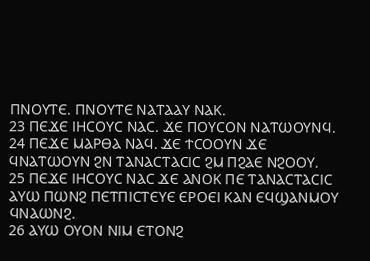ⲠⲚⲞⲨⲦⲈ. ⲠⲚⲞⲨⲦⲈ ⲚⲀⲦⲀⲀⲨ ⲚⲀⲔ.
23 ⲠⲈϪⲈ ⲒⲎⲤⲞⲨⲤ ⲚⲀⲤ. ϪⲈ ⲠⲞⲨⲤⲞⲚ ⲚⲀⲦⲰⲞⲨⲚϤ.
24 ⲠⲈϪⲈ ⲘⲀⲢⲐⲀ ⲚⲀϤ. ϪⲈ ϮⲤⲞⲞⲨⲚ ϪⲈ ϤⲚⲀⲦⲰⲞⲨⲚ ϨⲚ ⲦⲀⲚⲀⲤⲦⲀⲤⲒⲤ ϨⲘ ⲠϨⲀⲈ ⲚϨⲞⲞⲨ.
25 ⲠⲈϪⲈ ⲒⲎⲤⲞⲨⲤ ⲚⲀⲤ ϪⲈ ⲀⲚⲞⲔ ⲠⲈ ⲦⲀⲚⲀⲤⲦⲀⲤⲒⲤ ⲀⲨⲰ ⲠⲰⲚϨ ⲠⲈⲦⲠⲒⲤⲦⲈⲨⲈ ⲈⲢⲞⲈⲒ ⲔⲀⲚ ⲈϤϢⲀⲚⲘⲞⲨ ϤⲚⲀⲰⲚϨ.
26 ⲀⲨⲰ ⲞⲨⲞⲚ ⲚⲒⲘ ⲈⲦⲞⲚϨ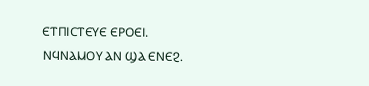ⲈⲦⲠⲒⲤⲦⲈⲨⲈ ⲈⲢⲞⲈⲒ. ⲚϤⲚⲀⲘⲞⲨ ⲀⲚ ϢⲀ ⲈⲚⲈϨ.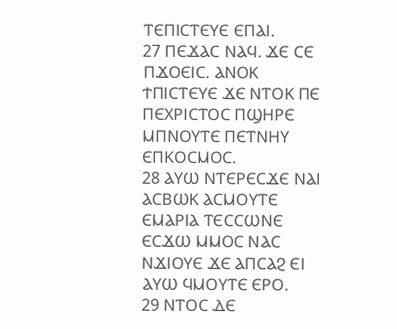ⲦⲈⲠⲒⲤⲦⲈⲨⲈ ⲈⲠⲀⲒ.
27 ⲠⲈϪⲀⲤ ⲚⲀϤ. ϪⲈ ⲤⲈ ⲠϪⲞⲈⲒⲤ. ⲀⲚⲞⲔ ϮⲠⲒⲤⲦⲈⲨⲈ ϪⲈ ⲚⲦⲞⲔ ⲠⲈ ⲠⲈⲬⲢⲒⲤⲦⲞⲤ ⲠϢⲎⲢⲈ ⲘⲠⲚⲞⲨⲦⲈ ⲠⲈⲦⲚⲎⲨ ⲈⲠⲔⲞⲤⲘⲞⲤ.
28 ⲀⲨⲰ ⲚⲦⲈⲢⲈⲤϪⲈ ⲚⲀⲒ ⲀⲤⲂⲰⲔ ⲀⲤⲘⲞⲨⲦⲈ ⲈⲘⲀⲢⲒⲀ ⲦⲈⲤⲤⲰⲚⲈ ⲈⲤϪⲰ ⲘⲘⲞⲤ ⲚⲀⲤ ⲚϪⲒⲞⲨⲈ ϪⲈ ⲀⲠⲤⲀϨ ⲈⲒ ⲀⲨⲰ ϤⲘⲞⲨⲦⲈ ⲈⲢⲞ.
29 ⲚⲦⲞⲤ ⲆⲈ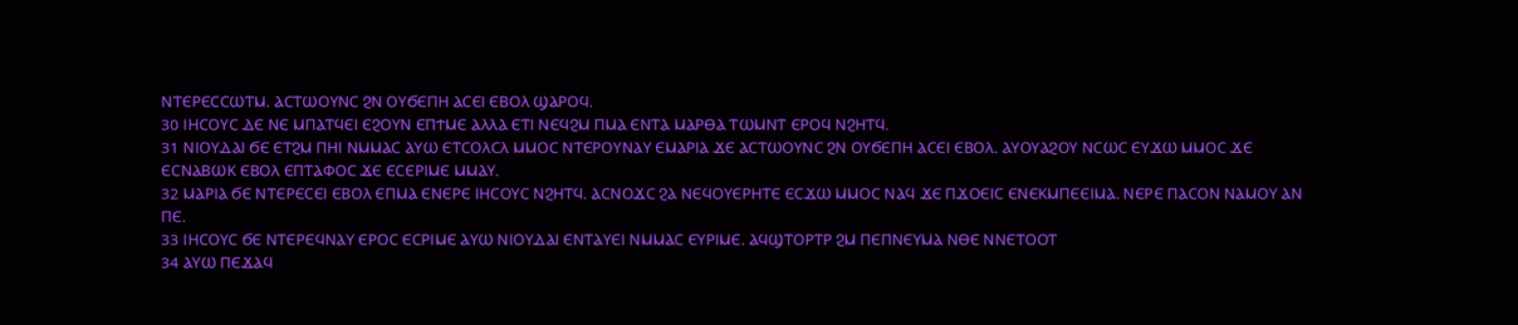ⲚⲦⲈⲢⲈⲤⲤⲰⲦⲘ. ⲀⲤⲦⲰⲞⲨⲚⲤ ϨⲚ ⲞⲨϬⲈⲠⲎ ⲀⲤⲈⲒ ⲈⲂⲞⲖ ϢⲀⲢⲞϤ.
30 ⲒⲎⲤⲞⲨⲤ ⲆⲈ ⲚⲈ ⲘⲠⲀⲦϤⲈⲒ ⲈϨⲞⲨⲚ ⲈⲠϮⲘⲈ ⲀⲖⲖⲀ ⲈⲦⲒ ⲚⲈϤϨⲘ ⲠⲘⲀ ⲈⲚⲦⲀ ⲘⲀⲢⲐⲀ ⲦⲰⲘⲚⲦ ⲈⲢⲞϤ ⲚϨⲎⲦϤ.
31 ⲚⲒⲞⲨⲆⲀⲒ ϬⲈ ⲈⲦϨⲘ ⲠⲎⲒ ⲚⲘⲘⲀⲤ ⲀⲨⲰ ⲈⲦⲤⲞⲖⲤⲖ ⲘⲘⲞⲤ ⲚⲦⲈⲢⲞⲨⲚⲀⲨ ⲈⲘⲀⲢⲒⲀ ϪⲈ ⲀⲤⲦⲰⲞⲨⲚⲤ ϨⲚ ⲞⲨϬⲈⲠⲎ ⲀⲤⲈⲒ ⲈⲂⲞⲖ. ⲀⲨⲞⲨⲀϨⲞⲨ ⲚⲤⲰⲤ ⲈⲨϪⲰ ⲘⲘⲞⲤ ϪⲈ ⲈⲤⲚⲀⲂⲰⲔ ⲈⲂⲞⲖ ⲈⲠⲦⲀⲪⲞⲤ ϪⲈ ⲈⲤⲈⲢⲒⲘⲈ ⲘⲘⲀⲨ.
32 ⲘⲀⲢⲒⲀ ϬⲈ ⲚⲦⲈⲢⲈⲤⲈⲒ ⲈⲂⲞⲖ ⲈⲠⲘⲀ ⲈⲚⲈⲢⲈ ⲒⲎⲤⲞⲨⲤ ⲚϨⲎⲦϤ. ⲀⲤⲚⲞϪⲤ ϨⲀ ⲚⲈϤⲞⲨⲈⲢⲎⲦⲈ ⲈⲤϪⲰ ⲘⲘⲞⲤ ⲚⲀϤ ϪⲈ ⲠϪⲞⲈⲒⲤ ⲈⲚⲈⲔⲘⲠⲈⲈⲒⲘⲀ. ⲚⲈⲢⲈ ⲠⲀⲤⲞⲚ ⲚⲀⲘⲞⲨ ⲀⲚ ⲠⲈ.
33 ⲒⲎⲤⲞⲨⲤ ϬⲈ ⲚⲦⲈⲢⲈϤⲚⲀⲨ ⲈⲢⲞⲤ ⲈⲤⲢⲒⲘⲈ ⲀⲨⲰ ⲚⲒⲞⲨⲆⲀⲒ ⲈⲚⲦⲀⲨⲈⲒ ⲚⲘⲘⲀⲤ ⲈⲨⲢⲒⲘⲈ. ⲀϤϢⲦⲞⲢⲦⲢ ϨⲘ ⲠⲈⲠⲚⲈⲨⲘⲀ ⲚⲐⲈ ⲚⲚⲈⲦⲞⲞⲦ
34 ⲀⲨⲰ ⲠⲈϪⲀϤ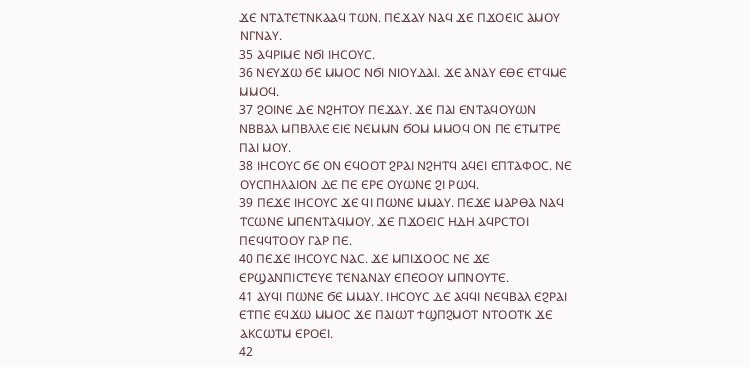ϪⲈ ⲚⲦⲀⲦⲈⲦⲚⲔⲀⲀϤ ⲦⲰⲚ. ⲠⲈϪⲀⲨ ⲚⲀϤ ϪⲈ ⲠϪⲞⲈⲒⲤ ⲀⲘⲞⲨ ⲚⲄⲚⲀⲨ.
35 ⲀϤⲢⲒⲘⲈ ⲚϬⲒ ⲒⲎⲤⲞⲨⲤ.
36 ⲚⲈⲨϪⲰ ϬⲈ ⲘⲘⲞⲤ ⲚϬⲒ ⲚⲒⲞⲨⲆⲀⲒ. ϪⲈ ⲀⲚⲀⲨ ⲈⲐⲈ ⲈⲦϤⲘⲈ ⲘⲘⲞϤ.
37 ϨⲞⲒⲚⲈ ⲆⲈ ⲚϨⲎⲦⲞⲨ ⲠⲈϪⲀⲨ. ϪⲈ ⲠⲀⲒ ⲈⲚⲦⲀϤⲞⲨⲰⲚ ⲚⲂⲂⲀⲖ ⲘⲠⲂⲖⲖⲈ ⲈⲒⲈ ⲚⲈⲘⲘⲚ ϬⲞⲘ ⲘⲘⲞϤ ⲞⲚ ⲠⲈ ⲈⲦⲘⲦⲢⲈ ⲠⲀⲒ ⲘⲞⲨ.
38 ⲒⲎⲤⲞⲨⲤ ϬⲈ ⲞⲚ ⲈϤⲞⲞⲦ ϨⲢⲀⲒ ⲚϨⲎⲦϤ ⲀϤⲈⲒ ⲈⲠⲦⲀⲪⲞⲤ. ⲚⲈ ⲞⲨⲤⲠⲎⲖⲀⲒⲞⲚ ⲆⲈ ⲠⲈ ⲈⲢⲈ ⲞⲨⲰⲚⲈ ϨⲒ ⲢⲰϤ.
39 ⲠⲈϪⲈ ⲒⲎⲤⲞⲨⲤ ϪⲈ ϤⲒ ⲠⲰⲚⲈ ⲘⲘⲀⲨ. ⲠⲈϪⲈ ⲘⲀⲢⲐⲀ ⲚⲀϤ ⲦⲤⲰⲚⲈ ⲘⲠⲈⲚⲦⲀϤⲘⲞⲨ. ϪⲈ ⲠϪⲞⲈⲒⲤ ⲎⲆⲎ ⲀϤⲢⲤⲦⲞⲒ ⲠⲈϤϤⲦⲞⲞⲨ ⲄⲀⲢ ⲠⲈ.
40 ⲠⲈϪⲈ ⲒⲎⲤⲞⲨⲤ ⲚⲀⲤ. ϪⲈ ⲘⲠⲒϪⲞⲞⲤ ⲚⲈ ϪⲈ ⲈⲢϢⲀⲚⲠⲒⲤⲦⲈⲨⲈ ⲦⲈⲚⲀⲚⲀⲨ ⲈⲠⲈⲞⲞⲨ ⲘⲠⲚⲞⲨⲦⲈ.
41 ⲀⲨϤⲒ ⲠⲰⲚⲈ ϬⲈ ⲘⲘⲀⲨ. ⲒⲎⲤⲞⲨⲤ ⲆⲈ ⲀϤϤⲒ ⲚⲈϤⲂⲀⲖ ⲈϨⲢⲀⲒ ⲈⲦⲠⲈ ⲈϤϪⲰ ⲘⲘⲞⲤ ϪⲈ ⲠⲀⲒⲰⲦ ϮϢⲠϨⲘⲞⲦ ⲚⲦⲞⲞⲦⲔ ϪⲈ ⲀⲔⲤⲰⲦⲘ ⲈⲢⲞⲈⲒ.
42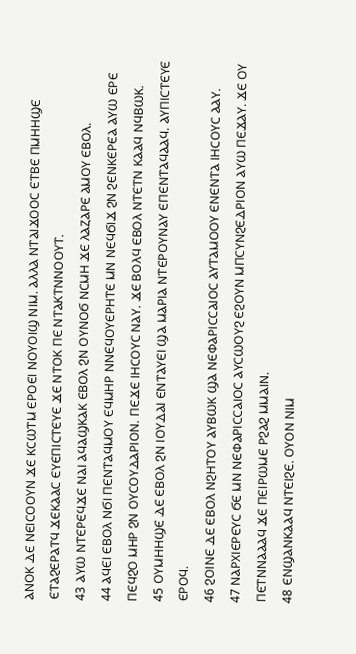ⲀⲚⲞⲔ ⲆⲈ ⲚⲈⲒⲤⲞⲞⲨⲚ ϪⲈ ⲔⲤⲰⲦⲘ ⲈⲢⲞⲈⲒ ⲚⲞⲨⲞⲒϢ ⲚⲒⲘ. ⲀⲖⲖⲀ ⲚⲦⲀⲒϪⲞⲞⲤ ⲈⲦⲂⲈ ⲠⲘⲎⲎϢⲈ ⲈⲦⲀϨⲈⲢⲀⲦϤ ϪⲈⲔⲀⲀⲤ ⲈⲨⲈⲠⲒⲤⲦⲈⲨⲈ ϪⲈ ⲚⲦⲞⲔ ⲠⲈ ⲚⲦⲀⲔⲦⲚⲚⲞⲞⲨⲦ.
43 ⲀⲨⲰ ⲚⲦⲈⲢⲈϤϪⲈ ⲚⲀⲒ ⲀϤⲀϢⲔⲀⲔ ⲈⲂⲞⲖ ϨⲚ ⲞⲨⲚⲞϬ ⲚⲤⲘⲎ ϪⲈ ⲖⲀⲌⲀⲢⲈ ⲀⲘⲞⲨ ⲈⲂⲞⲖ.
44 ⲀϤⲈⲒ ⲈⲂⲞⲖ ⲚϬⲒ ⲠⲈⲚⲦⲀϤⲘⲞⲨ ⲈϤⲘⲎⲢ ⲚⲚⲈϤⲞⲨⲈⲢⲎⲦⲈ ⲘⲚ ⲚⲈϤϬⲒϪ ϨⲚ ϨⲈⲚⲔⲈⲢⲈⲀ ⲀⲨⲰ ⲈⲢⲈ ⲠⲈϤϨⲞ ⲘⲎⲢ ϨⲚ ⲞⲨⲤⲞⲨⲆⲀⲢⲒⲞⲚ. ⲠⲈϪⲈ ⲒⲎⲤⲞⲨⲤ ⲚⲀⲨ. ϪⲈ ⲂⲞⲖϤ ⲈⲂⲞⲖ ⲚⲦⲈⲦⲚ ⲔⲀⲀϤ ⲚϤⲂⲰⲔ.
45 ⲞⲨⲘⲎⲎϢⲈ ⲆⲈ ⲈⲂⲞⲖ ϨⲚ ⲒⲞⲨⲆⲀⲒ ⲈⲚⲦⲀⲨⲈⲒ ϢⲀ ⲘⲀⲢⲒⲀ ⲚⲦⲈⲢⲞⲨⲚⲀⲨ ⲈⲠⲈⲚⲦⲀϤⲀⲀϤ. ⲀⲨⲠⲒⲤⲦⲈⲨⲈ ⲈⲢⲞϤ.
46 ϨⲞⲒⲚⲈ ⲆⲈ ⲈⲂⲞⲖ ⲚϨⲎⲦⲞⲨ ⲀⲨⲂⲰⲔ ϢⲀ ⲚⲈⲪⲀⲢⲒⲤⲤⲀⲒⲞⲤ ⲀⲨⲦⲀⲘⲞⲞⲨ ⲈⲚⲈⲚⲦⲀ ⲒⲎⲤⲞⲨⲤ ⲀⲀⲨ.
47 ⲚⲀⲢⲬⲒⲈⲢⲈⲨⲤ ϬⲈ ⲘⲚ ⲚⲈⲪⲀⲢⲒⲤⲤⲀⲒⲞⲤ ⲀⲨⲤⲰⲞⲨϨ ⲈϨⲞⲨⲚ ⲘⲠⲤⲨⲚϨⲈⲆⲢⲒⲞⲚ ⲀⲨⲰ ⲠⲈϪⲀⲨ. ϪⲈ ⲞⲨ ⲠⲈⲦⲚⲚⲀⲀⲀϤ ϪⲈ ⲠⲈⲒⲢⲰⲘⲈ ⲢϨⲀϨ ⲘⲘⲀⲒⲚ.
48 ⲈⲚϢⲀⲚⲔⲀⲀϤ ⲚⲦⲈⲒϨⲈ. ⲞⲨⲞⲚ ⲚⲒⲘ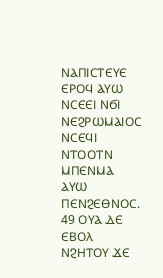ⲚⲀⲠⲒⲤⲦⲈⲨⲈ ⲈⲢⲞϤ ⲀⲨⲰ ⲚⲤⲈⲈⲒ ⲚϬⲒ ⲚⲈϨⲢⲰⲘⲀⲒⲞⲤ ⲚⲤⲈϤⲒ ⲚⲦⲞⲞⲦⲚ ⲘⲠⲈⲚⲘⲀ ⲀⲨⲰ ⲠⲈⲚϨⲈⲐⲚⲞⲤ.
49 ⲞⲨⲀ ⲆⲈ ⲈⲂⲞⲖ ⲚϨⲎⲦⲞⲨ ϪⲈ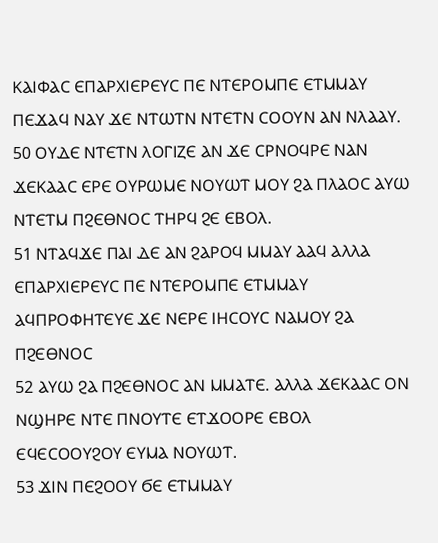ⲔⲀⲒⲪⲀⲤ ⲈⲠⲀⲢⲬⲒⲈⲢⲈⲨⲤ ⲠⲈ ⲚⲦⲈⲢⲞⲘⲠⲈ ⲈⲦⲘⲘⲀⲨ ⲠⲈϪⲀϤ ⲚⲀⲨ ϪⲈ ⲚⲦⲰⲦⲚ ⲚⲦⲈⲦⲚ ⲤⲞⲞⲨⲚ ⲀⲚ ⲚⲖⲀⲀⲨ.
50 ⲞⲨⲆⲈ ⲚⲦⲈⲦⲚ ⲖⲞⲄⲒⲌⲈ ⲀⲚ ϪⲈ ⲤⲢⲚⲞϤⲢⲈ ⲚⲀⲚ ϪⲈⲔⲀⲀⲤ ⲈⲢⲈ ⲞⲨⲢⲰⲘⲈ ⲚⲞⲨⲰⲦ ⲘⲞⲨ ϨⲀ ⲠⲖⲀⲞⲤ ⲀⲨⲰ ⲚⲦⲈⲦⲘ ⲠϨⲈⲐⲚⲞⲤ ⲦⲎⲢϤ ϨⲈ ⲈⲂⲞⲖ.
51 ⲚⲦⲀϤϪⲈ ⲠⲀⲒ ⲆⲈ ⲀⲚ ϨⲀⲢⲞϤ ⲘⲘⲀⲨ ⲀⲀϤ ⲀⲖⲖⲀ ⲈⲠⲀⲢⲬⲒⲈⲢⲈⲨⲤ ⲠⲈ ⲚⲦⲈⲢⲞⲘⲠⲈ ⲈⲦⲘⲘⲀⲨ ⲀϤⲠⲢⲞⲪⲎⲦⲈⲨⲈ ϪⲈ ⲚⲈⲢⲈ ⲒⲎⲤⲞⲨⲤ ⲚⲀⲘⲞⲨ ϨⲀ ⲠϨⲈⲐⲚⲞⲤ
52 ⲀⲨⲰ ϨⲀ ⲠϨⲈⲐⲚⲞⲤ ⲀⲚ ⲘⲘⲀⲦⲈ. ⲀⲖⲖⲀ ϪⲈⲔⲀⲀⲤ ⲞⲚ ⲚϢⲎⲢⲈ ⲚⲦⲈ ⲠⲚⲞⲨⲦⲈ ⲈⲦϪⲞⲞⲢⲈ ⲈⲂⲞⲖ ⲈϤⲈⲤⲞⲞⲨϨⲞⲨ ⲈⲨⲘⲀ ⲚⲞⲨⲰⲦ.
53 ϪⲒⲚ ⲠⲈϨⲞⲞⲨ ϬⲈ ⲈⲦⲘⲘⲀⲨ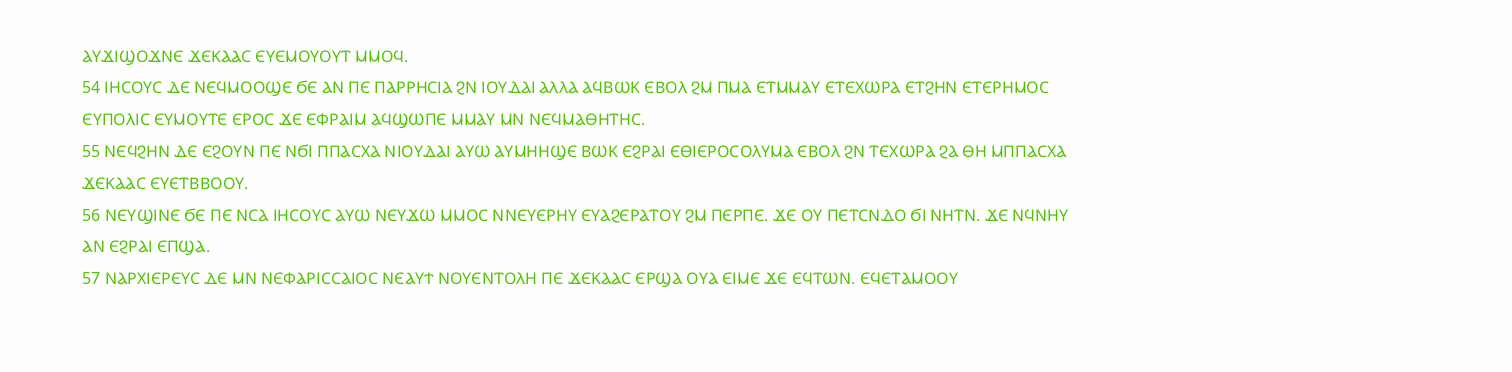ⲀⲨϪⲒϢⲞϪⲚⲈ ϪⲈⲔⲀⲀⲤ ⲈⲨⲈⲘⲞⲨⲞⲨⲦ ⲘⲘⲞϤ.
54 ⲒⲎⲤⲞⲨⲤ ⲆⲈ ⲚⲈϤⲘⲞⲞϢⲈ ϬⲈ ⲀⲚ ⲠⲈ ⲠⲀⲢⲢⲎⲤⲒⲀ ϨⲚ ⲒⲞⲨⲆⲀⲒ ⲀⲖⲖⲀ ⲀϤⲂⲰⲔ ⲈⲂⲞⲖ ϨⲘ ⲠⲘⲀ ⲈⲦⲘⲘⲀⲨ ⲈⲦⲈⲬⲰⲢⲀ ⲈⲦϨⲎⲚ ⲈⲦⲈⲢⲎⲘⲞⲤ ⲈⲨⲠⲞⲖⲒⲤ ⲈⲨⲘⲞⲨⲦⲈ ⲈⲢⲞⲤ ϪⲈ ⲈⲪⲢⲀⲒⲘ ⲀϤϢⲰⲠⲈ ⲘⲘⲀⲨ ⲘⲚ ⲚⲈϤⲘⲀⲐⲎⲦⲎⲤ.
55 ⲚⲈϤϨⲎⲚ ⲆⲈ ⲈϨⲞⲨⲚ ⲠⲈ ⲚϬⲒ ⲠⲠⲀⲤⲬⲀ ⲚⲒⲞⲨⲆⲀⲒ ⲀⲨⲰ ⲀⲨⲘⲎⲎϢⲈ ⲂⲰⲔ ⲈϨⲢⲀⲒ ⲈⲐⲒⲈⲢⲞⲤⲞⲖⲨⲘⲀ ⲈⲂⲞⲖ ϨⲚ ⲦⲈⲬⲰⲢⲀ ϨⲀ ⲐⲎ ⲘⲠⲠⲀⲤⲬⲀ ϪⲈⲔⲀⲀⲤ ⲈⲨⲈⲦⲂⲂⲞⲞⲨ.
56 ⲚⲈⲨϢⲒⲚⲈ ϬⲈ ⲠⲈ ⲚⲤⲀ ⲒⲎⲤⲞⲨⲤ ⲀⲨⲰ ⲚⲈⲨϪⲰ ⲘⲘⲞⲤ ⲚⲚⲈⲨⲈⲢⲎⲨ ⲈⲨⲀϨⲈⲢⲀⲦⲞⲨ ϨⲘ ⲠⲈⲢⲠⲈ. ϪⲈ ⲞⲨ ⲠⲈⲦⲤⲚⲆⲞ ϬⲒ ⲚⲎⲦⲚ. ϪⲈ ⲚϤⲚⲎⲨ ⲀⲚ ⲈϨⲢⲀⲒ ⲈⲠϢⲀ.
57 ⲚⲀⲢⲬⲒⲈⲢⲈⲨⲤ ⲆⲈ ⲘⲚ ⲚⲈⲪⲀⲢⲒⲤⲤⲀⲒⲞⲤ ⲚⲈⲀⲨϮ ⲚⲞⲨⲈⲚⲦⲞⲖⲎ ⲠⲈ ϪⲈⲔⲀⲀⲤ ⲈⲢϢⲀ ⲞⲨⲀ ⲈⲒⲘⲈ ϪⲈ ⲈϤⲦⲰⲚ. ⲈϤⲈⲦⲀⲘⲞⲞⲨ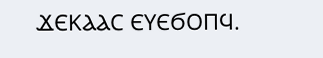ϪⲈⲔⲀⲀⲤ ⲈⲨⲈϬⲞⲠϤ.